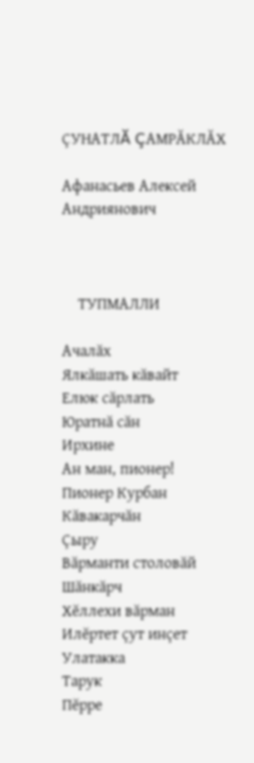ÇУНАТЛĂ ÇАМРĂКЛĂХ

Афанасьев Алексей Андриянович



    ТУПМАЛЛИ

Ачалăх
Ялкăшать кăвайт
Елюк сăрлать
Юратнă сăн
Ирхине
Ан ман, пионер!
Пионер Курбан
Кăвакарчăн
Çыру
Вăрманти столовăй
Шăнкăрч
Хĕллехи вăрман
Илĕртет çут инçет
Улатакка
Тарук
Пĕрре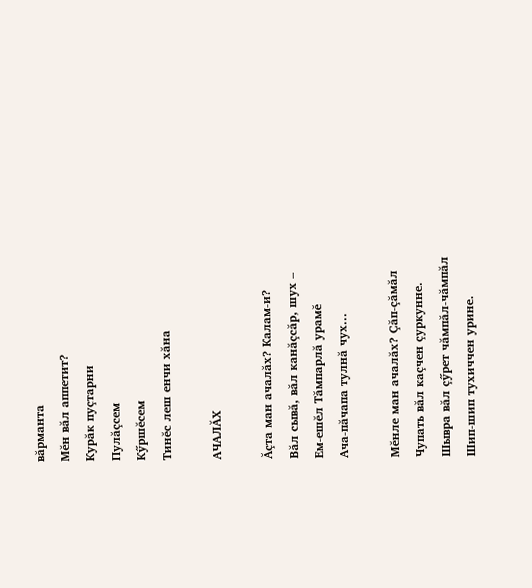вăрманта
Мĕн вăл аппетит?
Курăк пуçтарни
Пулăçсем
Кӳршĕсем
Тинĕс леш енчи хăна

АЧАЛĂХ

Ăçта ман ачалăх? Калам-и?
Вăл сывă, вăл канăçсăр, шух –
Ем-ешĕл Тăмпарлă урамĕ
Ача-пăчапа тулнă чух...

Мĕнле ман ачалăх? Çăп-çăмăл
Чупать вăл каçчен çуркунне.
Шывра вăл çӳрет чăмпăл-чăмпăл
Шип-шип тухиччен урине.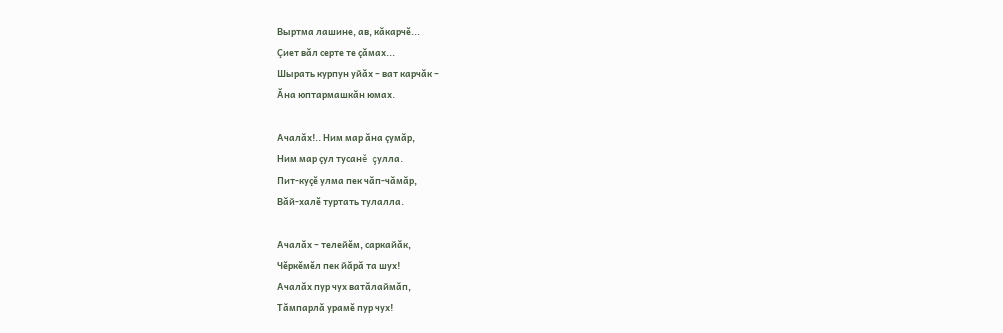Выртма лашине, ав, кăкарчĕ...
Çиет вăл серте те çăмах...
Шырать курпун уйăх – ват карчăк –
Ăна юптармашкăн юмах.

Ачалăх!.. Ним мар ăна çумăр,
Ним мар çул тусанĕ çулла.
Пит-куçĕ улма пек чăп-чăмăр,
Вăй-халĕ туртать тулалла.

Ачалăх – телейĕм, саркайăк,
Чĕркĕмĕл пек йăрă та шух!
Ачалăх пур чух ватăлаймăп,
Тăмпарлă урамĕ пур чух!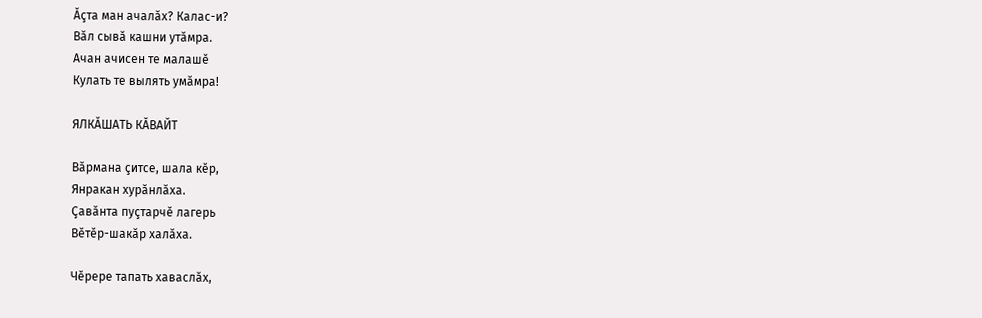Ăçта ман ачалăх? Калас-и?
Вăл сывă кашни утăмра.
Ачан ачисен те малашĕ
Кулать те вылять умăмра!

ЯЛКĂШАТЬ КĂВАЙТ

Вăрмана çитсе, шала кĕр,
Янракан хурăнлăха.
Çавăнта пуçтарчĕ лагерь
Вĕтĕр-шакăр халăха.

Чĕрере тапать хаваслăх,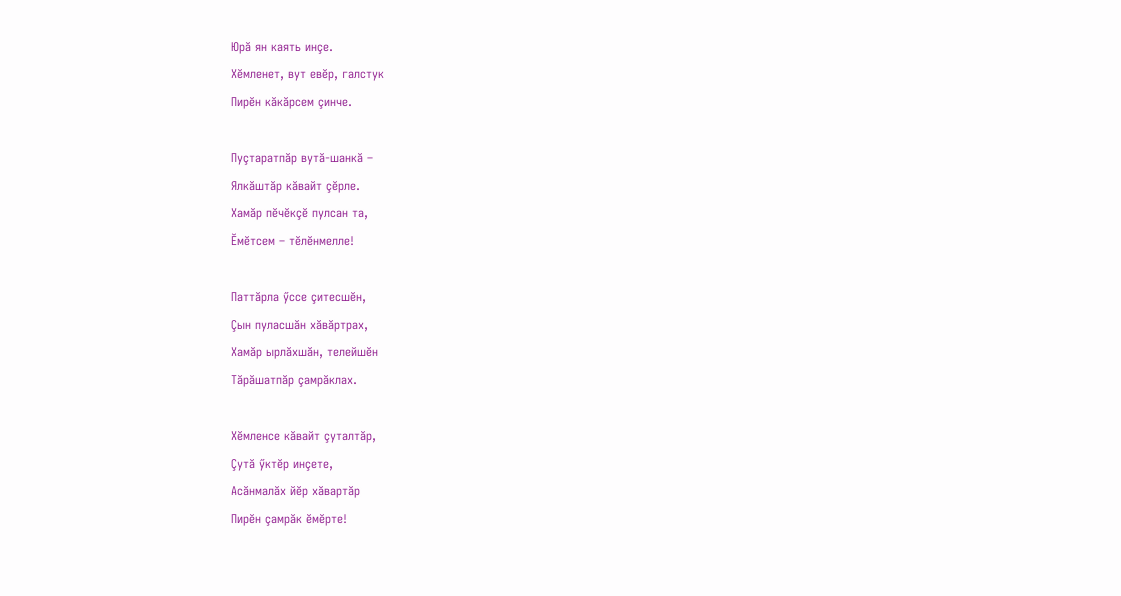Юрă ян каять инçе.
Хĕмленет, вут евĕр, галстук
Пирĕн кăкăрсем çинче.

Пуçтаратпăр вутă-шанкă –
Ялкăштăр кăвайт çĕрле.
Хамăр пĕчĕкçĕ пулсан та,
Ĕмĕтсем – тĕлĕнмелле!

Паттăрла ӳссе çитесшĕн,
Çын пуласшăн хăвăртрах,
Хамăр ырлăхшăн, телейшĕн
Тăрăшатпăр çамрăклах.

Хĕмленсе кăвайт çуталтăр,
Çутă ӳктĕр инçете,
Асăнмалăх йĕр хăвартăр
Пирĕн çамрăк ĕмĕрте!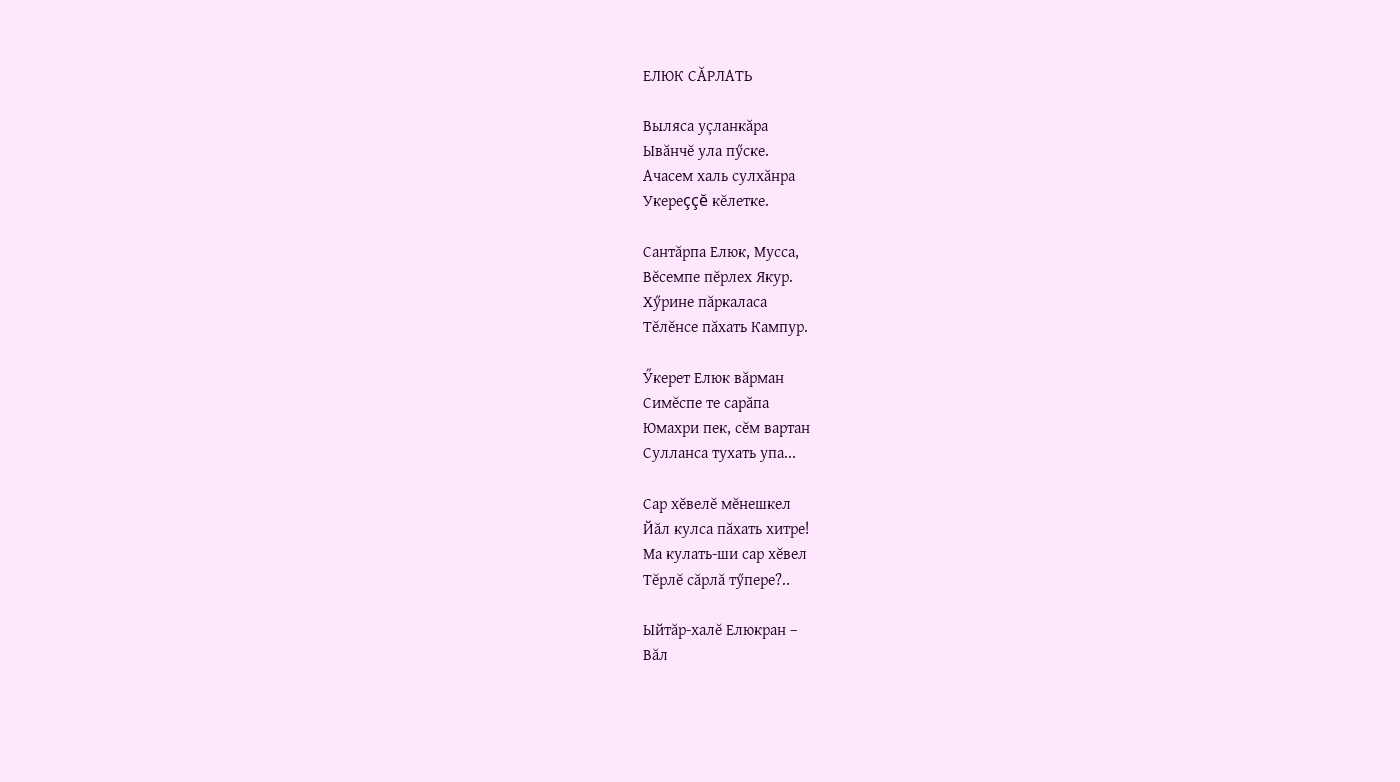ЕЛЮК СĂРЛАТЬ

Выляса уçланкăра
Ывăнчĕ ула пӳске.
Ачасем халь сулхăнра
Укереççĕ кĕлетке.

Сантăрпа Елюк, Мусса,
Вĕсемпе пĕрлех Якур.
Хӳрине пăркаласа
Тĕлĕнсе пăхать Кампур.

Ӳкерет Елюк вăрман
Симĕспе те сарăпа
Юмахри пек, сĕм вартан
Сулланса тухать упа...

Сар хĕвелĕ мĕнешкел
Йăл кулса пăхать хитре!
Ма кулать-ши сар хĕвел
Тĕрлĕ сăрлă тӳпере?..

Ыйтăр-халĕ Елюкран –
Вăл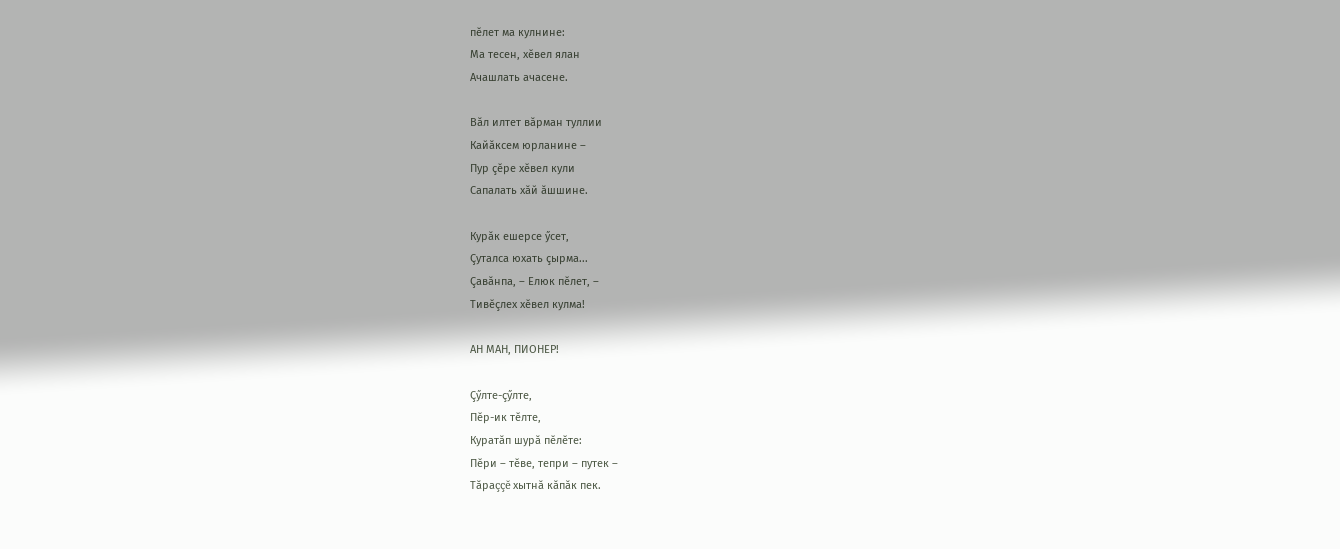пĕлет ма кулнине:
Ма тесен, хĕвел ялан
Ачашлать ачасене.

Вăл илтет вăрман туллии
Кайăксем юрланине –
Пур çĕре хĕвел кули
Сапалать хăй ăшшине.

Курăк ешерсе ӳсет,
Çуталса юхать çырма...
Çавăнпа, – Елюк пĕлет, –
Тивĕçлех хĕвел кулма!

АН МАН, ПИОНЕР!

Çӳлте-çӳлте,
Пĕр-ик тĕлте,
Куратăп шурă пĕлĕте:
Пĕри – тĕве, тепри – путек –
Тăраççĕ хытнă кăпăк пек.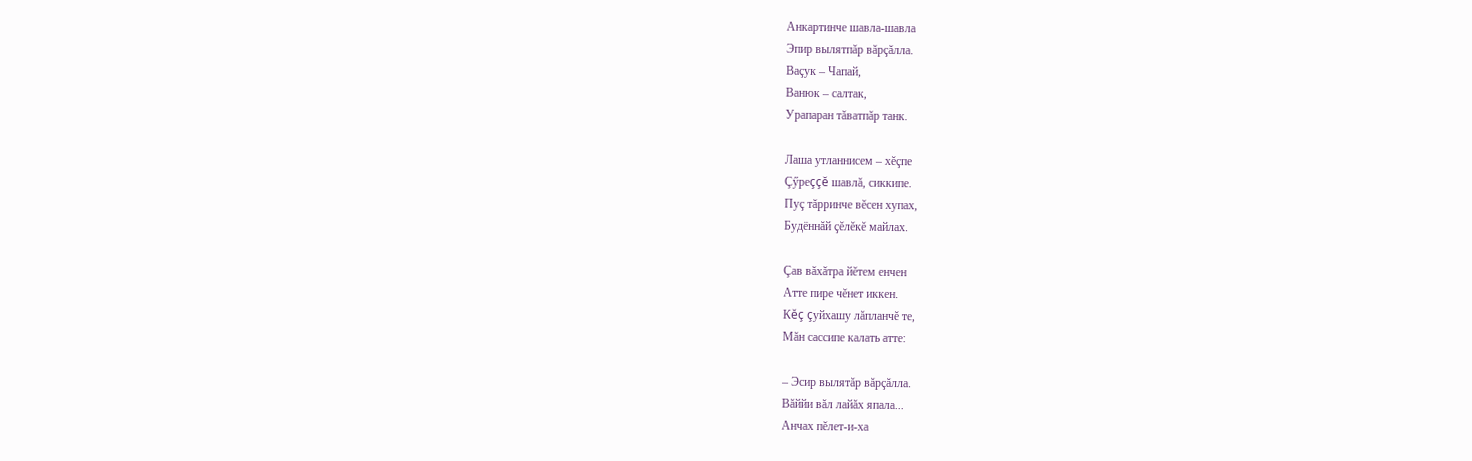Анкартинче шавла-шавла
Эпир вылятпăр вăрçăлла.
Ваçук – Чапай,
Ванюк – салтак,
Урапаран тăватпăр танк.

Лаша утланнисем – хĕçпе
Çӳреççĕ шавлă, сиккипе.
Пуç тăрринче вĕсен хупах,
Будённăй çĕлĕкĕ майлах.

Çав вăхăтра йĕтем енчен
Атте пире чĕнет иккен.
Кĕç çуйхашу лăпланчĕ те,
Мăн сассипе калать атте:

– Эсир вылятăр вăрçăлла.
Вăййи вăл лайăх япала...
Анчах пĕлет-и-ха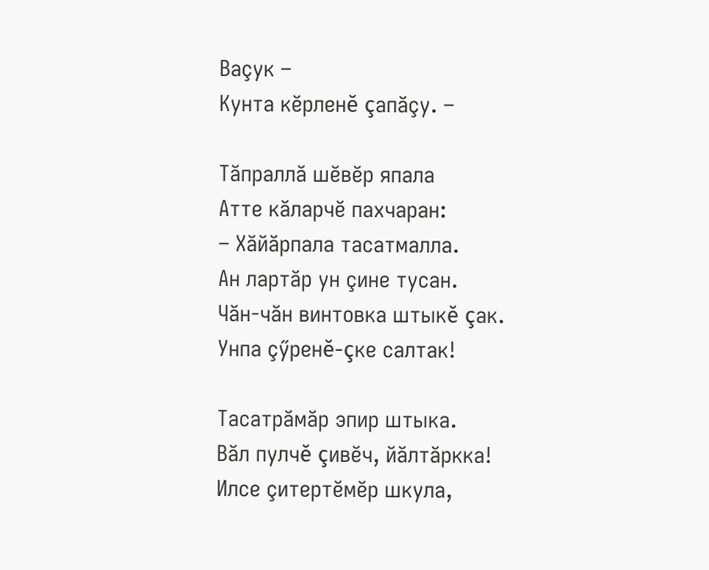Ваçук –
Кунта кĕрленĕ çапăçу. –

Тăпраллă шĕвĕр япала
Атте кăларчĕ пахчаран:
– Хăйăрпала тасатмалла.
Ан лартăр ун çине тусан.
Чăн-чăн винтовка штыкĕ çак.
Унпа çӳренĕ-çке салтак!

Тасатрăмăр эпир штыка.
Вăл пулчĕ çивĕч, йăлтăркка!
Илсе çитертĕмĕр шкула,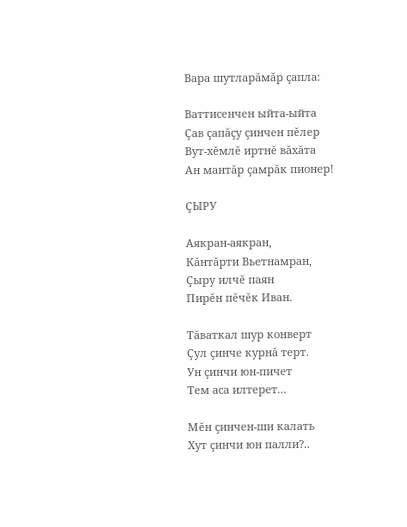Вара шутларăмăр çапла:

Ваттисенчен ыйта-ыйта
Çав çапăçу çинчен пĕлер
Вут-хĕмлĕ иртнĕ вăхăта
Ан мантăр çамрăк пионер!

ÇЫРУ

Аякран-аякран,
Кăнтăрти Вьетнамран,
Çыру илчĕ паян
Пирĕн пĕчĕк Иван.

Тăваткал шур конверт
Çул çинче курнă терт.
Ун çинчи юн-пичет
Тем аса илтерет...

Мĕн çинчен-ши калать
Хут çинчи юн палли?..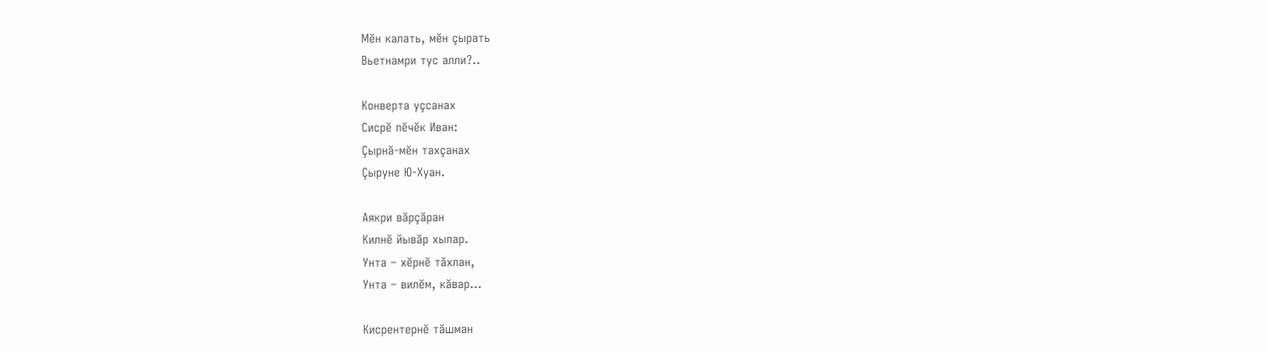Мĕн калать, мĕн çырать
Вьетнамри тус алли?..

Конверта уçсанах
Сисрĕ пĕчĕк Иван:
Çырнă-мĕн тахçанах
Çыруне Ю-Хуан.

Аякри вăрçăран
Килнĕ йывăр хыпар.
Унта – хĕрнĕ тăхлан,
Унта – вилĕм, кăвар...

Кисрентернĕ тăшман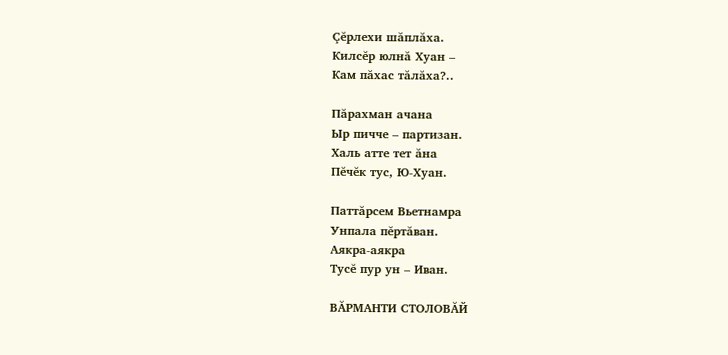Çĕрлехи шăплăха.
Килсĕр юлнă Хуан –
Кам пăхас тăлăха?..

Пăрахман ачана
Ыр пичче – партизан.
Халь атте тет ăна
Пĕчĕк тус, Ю-Хуан.

Паттăрсем Вьетнамра
Унпала пĕртăван.
Аякра-аякра
Тусĕ пур ун – Иван.

ВĂРМАНТИ СТОЛОВĂЙ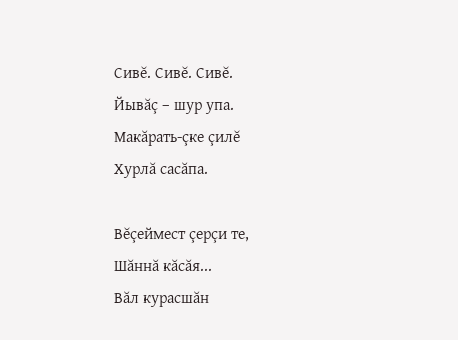Сивĕ. Сивĕ. Сивĕ.
Йывăç – шур упа.
Макăрать-çке çилĕ
Хурлă сасăпа.

Вĕçеймест çерçи те,
Шăннă кăсăя...
Вăл курасшăн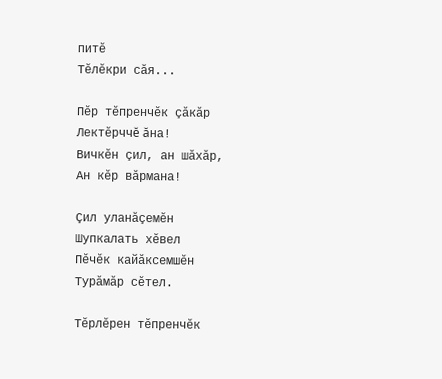питĕ
Тĕлĕкри сăя...

Пĕр тĕпренчĕк çăкăр
Лектĕрччĕ ăна!
Вичкĕн çил, ан шăхăр,
Ан кĕр вăрмана!

Çил уланăçемĕн
Шупкалать хĕвел
Пĕчĕк кайăксемшĕн
Турăмăр сĕтел.

Тĕрлĕрен тĕпренчĕк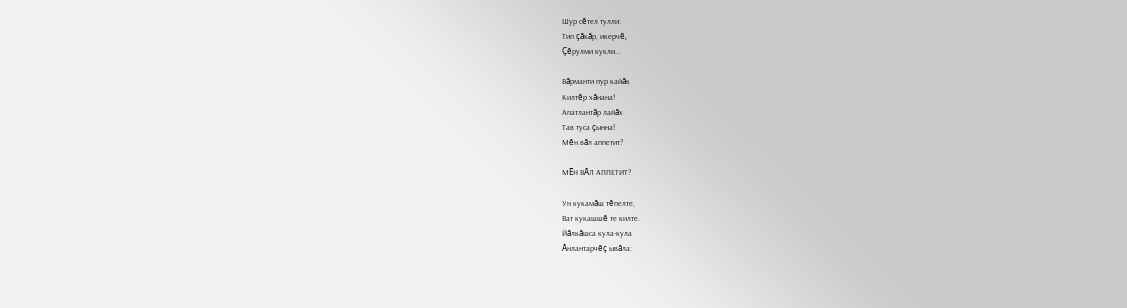Шур сĕтел тулли:
Тип çăкăр, икерчĕ,
Çĕрулми кукли...

Вăрманти пур кайăк
Килтĕр хăнана!
Апатлантăр лайăх
Тав туса çынна!
Мĕн вăл аппетит?

МĔН ВĂЛ АППЕТИТ?

Ун кукамăш тĕпелте,
Ват кукашшĕ те килте.
Йăлкăшса кула-кула
Ăнлантарчĕç ывăла: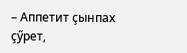– Аппетит çынпах çӳрет,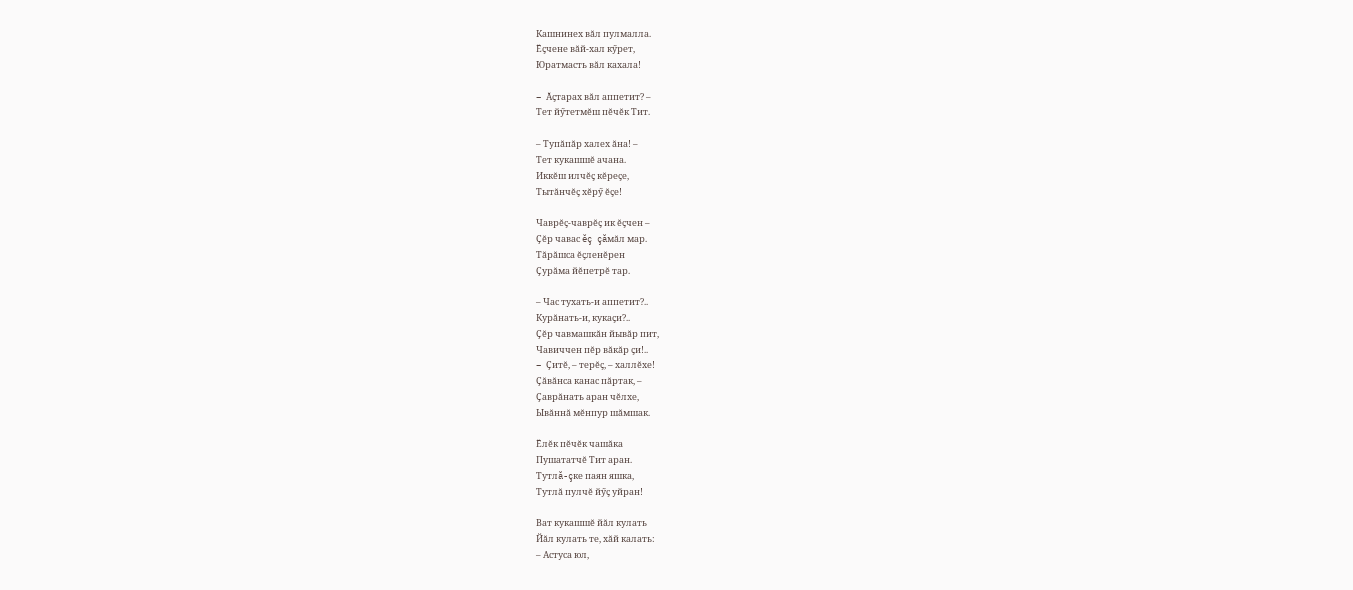Кашнинех вăл пулмалла.
Ĕçчене вăй-хал кӳрет,
Юратмасть вăл кахала!

– Ăçтарах вăл аппетит? –
Тет йӳтетмĕш пĕчĕк Тит.

– Тупăпăр халех ăна! –
Тет кукашшĕ ачана.
Иккĕш илчĕç кĕреçе,
Тытăнчĕç хĕрӳ ĕçе!

Чаврĕç-чаврĕç ик ĕçчен –
Çĕр чавас ĕç çăмăл мар.
Тăрăшса ĕçленĕрен
Çурăма йĕпетрĕ тар.

– Час тухать-и аппетит?..
Курăнать-и, кукаçи?..
Çĕр чавмашкăн йывăр пит,
Чавиччен пĕр вăкăр çи!..
– Çитĕ, – терĕç, – халлĕхе!
Çăвăнса канас пăртак, –
Çаврăнать аран чĕлхе,
Ывăннă мĕнпур шăмшак.

Ĕлĕк пĕчĕк чашăка
Пушататчĕ Тит аран.
Тутлă-çке паян яшка,
Тутлă пулчĕ йӳç уйран!

Ват кукашшĕ йăл кулать
Йăл кулать те, хăй калать:
– Астуса юл,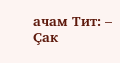ачам Тит: –
Çак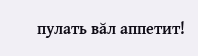пулать вăл аппетит!